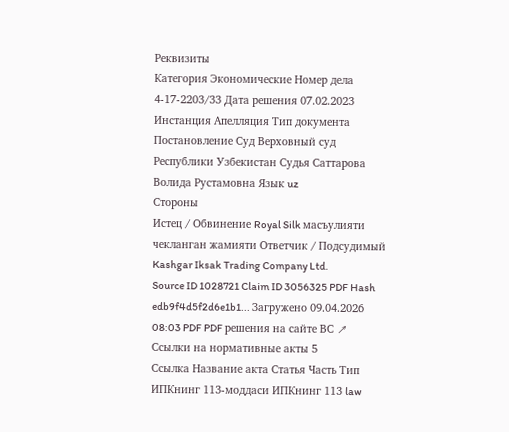Реквизиты
Категория Экономические Номер дела 4-17-2203/33 Дата решения 07.02.2023 Инстанция Апелляция Тип документа Постановление Суд Верховный суд Республики Узбекистан Судья Саттарова Волида Рустамовна Язык uz
Стороны
Истец / Обвинение Royal Silk масъулияти чекланган жамияти Ответчик / Подсудимый Kashgar Iksak Trading Company Ltd.
Source ID 1028721 Claim ID 3056325 PDF Hash edb9f4d5f2d6e1b1... Загружено 09.04.2026 08:03 PDF PDF решения на сайте ВС ↗
Ссылки на нормативные акты 5
Ссылка Название акта Статья Часть Тип
ИПКнинг 113-моддаси ИПКнинг 113 law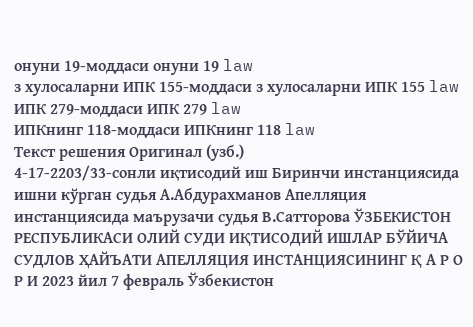онуни 19-моддаси онуни 19 law
з хулосаларни ИПК 155-моддаси з хулосаларни ИПК 155 law
ИПК 279-моддаси ИПК 279 law
ИПКнинг 118-моддаси ИПКнинг 118 law
Текст решения Оригинал (узб.)
4-17-2203/33-сонли иқтисодий иш Биринчи инстанциясида ишни кўрган судья А.Абдурахманов Апелляция инстанциясида маърузачи судья В.Сатторова ЎЗБЕКИСТОН РЕСПУБЛИКАСИ ОЛИЙ СУДИ ИҚТИСОДИЙ ИШЛАР БЎЙИЧА СУДЛОВ ҲАЙЪАТИ АПЕЛЛЯЦИЯ ИНСТАНЦИЯСИНИНГ Қ А Р О Р И 2023 йил 7 февраль Ўзбекистон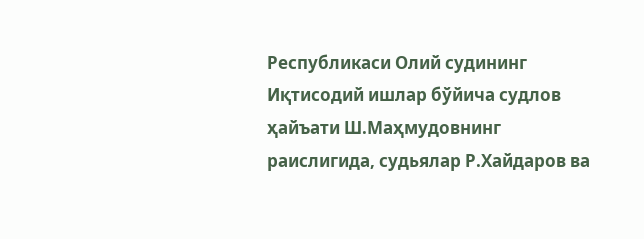Республикаси Олий судининг Иқтисодий ишлар бўйича судлов ҳайъати Ш.Маҳмудовнинг раислигида, судьялар Р.Хайдаров ва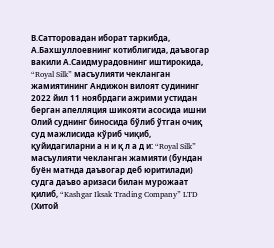В.Сатторовадан иборат таркибда, А.Бахшуллоевнинг котиблигида, даъвогар вакили А.Саидмурадовнинг иштирокида, “Royal Silk” масъулияти чекланган жамиятининг Андижон вилоят судининг 2022 йил 11 ноябрдаги ажрими устидан берган апелляция шикояти асосида ишни Олий суднинг биносида бўлиб ўтган очиқ суд мажлисида кўриб чиқиб, қуйидагиларни а н и қ л а д и: “Royal Silk” масъулияти чекланган жамияти (бундан буён матнда даъвогар деб юритилади) судга даъво аризаси билан мурожаат қилиб, “Kashgar Iksak Trading Company” LTD (Хитой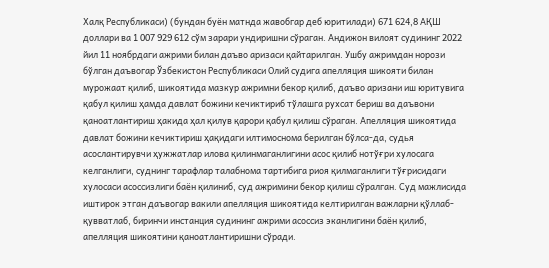Халқ Республикаси) (бундан буён матнда жавобгар деб юритилади) 671 624,8 АҚШ доллари ва 1 007 929 612 сўм зарари ундиришни сўраган. Андижон вилоят судининг 2022 йил 11 ноябрдаги ажрими билан даъво аризаси қайтарилган. Ушбу ажримдан норози бўлган даъвогар Ўзбекистон Республикаси Олий судига апелляция шикояти билан мурожаат қилиб, шикоятида мазкур ажримни бекор қилиб, даъво аризани иш юритувига қабул қилиш ҳамда давлат божини кечиктириб тўлашга рухсат бериш ва даъвони қаноатлантириш ҳакида ҳал қилув қарори қабул қилиш сўраган. Апелляция шикоятида давлат божини кечиктириш ҳақидаги илтимоснома берилган бўлса-да, судья асослантирувчи ҳужжатлар илова қилинмаганлигини асос қилиб нотўғри хулосага келганлиги, суднинг тарафлар талабнома тартибига риоя қилмаганлиги тўғрисидаги хулосаси асоссизлиги баён қилиниб, суд ажримини бекор қилиш сўралган. Суд мажлисида иштирок этган даъвогар вакили апелляция шикоятида келтирилган важларни қўллаб-қувватлаб, биринчи инстанция судининг ажрими асоссиз эканлигини баён қилиб, апелляция шикоятини қаноатлантиришни сўради.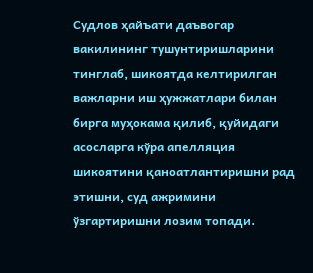Судлов ҳайъати даъвогар вакилининг тушунтиришларини тинглаб, шикоятда келтирилган важларни иш ҳужжатлари билан бирга муҳокама қилиб, қуйидаги асосларга кўра апелляция шикоятини қаноатлантиришни рад этишни, суд ажримини ўзгартиришни лозим топади.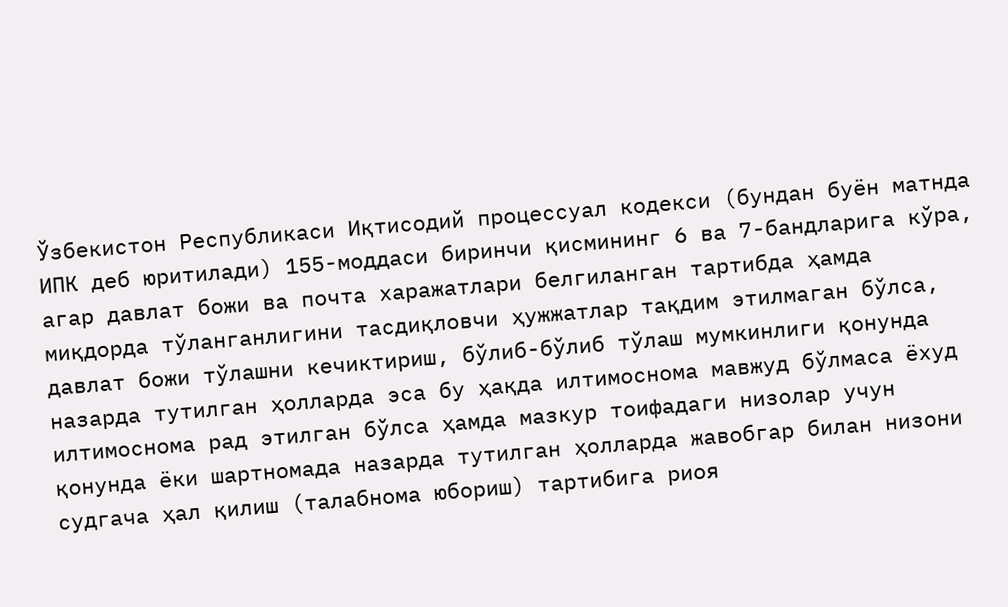Ўзбекистон Республикаси Иқтисодий процессуал кодекси (бундан буён матнда ИПК деб юритилади) 155-моддаси биринчи қисмининг 6 ва 7-бандларига кўра, агар давлат божи ва почта харажатлари белгиланган тартибда ҳамда миқдорда тўланганлигини тасдиқловчи ҳужжатлар тақдим этилмаган бўлса, давлат божи тўлашни кечиктириш, бўлиб-бўлиб тўлаш мумкинлиги қонунда назарда тутилган ҳолларда эса бу ҳақда илтимоснома мавжуд бўлмаса ёхуд илтимоснома рад этилган бўлса ҳамда мазкур тоифадаги низолар учун қонунда ёки шартномада назарда тутилган ҳолларда жавобгар билан низони судгача ҳал қилиш (талабнома юбориш) тартибига риоя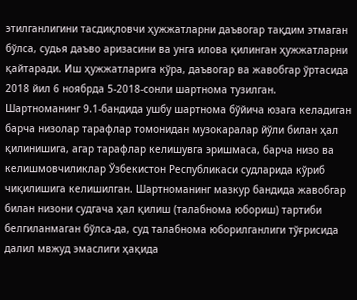этилганлигини тасдиқловчи ҳужжатларни даъвогар тақдим этмаган бўлса, судья даъво аризасини ва унга илова қилинган ҳужжатларни қайтаради. Иш ҳужжатларига кўра, даъвогар ва жавобгар ўртасида 2018 йил 6 ноябрда 5-2018-сонли шартнома тузилган. Шартноманинг 9.1-бандида ушбу шартнома бўйича юзага келадиган барча низолар тарафлар томонидан музокаралар йўли билан ҳал қилинишига, агар тарафлар келишувга эришмаса, барча низо ва келишмовчиликлар Ўзбекистон Республикаси судларида кўриб чиқилишига келишилган. Шартноманинг мазкур бандида жавобгар билан низони судгача ҳал қилиш (талабнома юбориш) тартиби белгиланмаган бўлса-да, суд талабнома юборилганлиги тўғрисида далил мвжуд эмаслиги ҳақида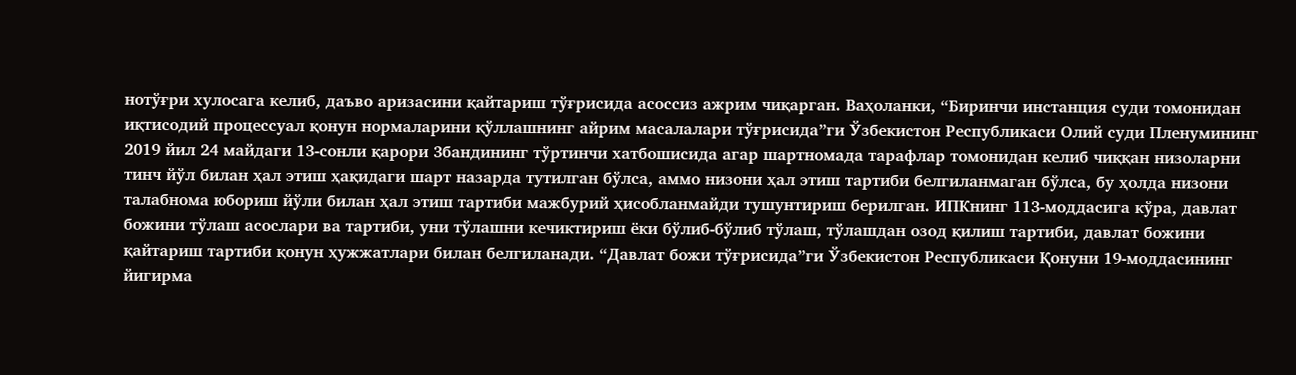нотўғри хулосага келиб, даъво аризасини қайтариш тўғрисида асоссиз ажрим чиқарган. Ваҳоланки, “Биринчи инстанция суди томонидан иқтисодий процессуал қонун нормаларини қўллашнинг айрим масалалари тўғрисида”ги Ўзбекистон Республикаси Олий суди Пленумининг 2019 йил 24 майдаги 13-сонли қарори 3бандининг тўртинчи хатбошисида агар шартномада тарафлар томонидан келиб чиққан низоларни тинч йўл билан ҳал этиш ҳақидаги шарт назарда тутилган бўлса, аммо низони ҳал этиш тартиби белгиланмаган бўлса, бу ҳолда низони талабнома юбориш йўли билан ҳал этиш тартиби мажбурий ҳисобланмайди тушунтириш берилган. ИПКнинг 113-моддасига кўра, давлат божини тўлаш асослари ва тартиби, уни тўлашни кечиктириш ёки бўлиб-бўлиб тўлаш, тўлашдан озод қилиш тартиби, давлат божини қайтариш тартиби қонун ҳужжатлари билан белгиланади. “Давлат божи тўғрисида”ги Ўзбекистон Республикаси Қонуни 19-моддасининг йигирма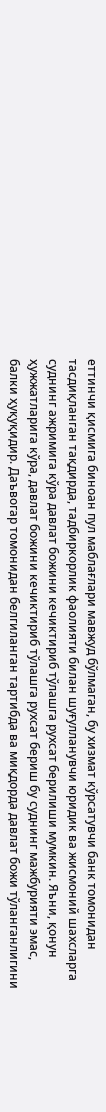еттинчи қисмига биноан пул маблағлари мавжуд бўлмаган, бу хизмат кўрсатувчи банк томонидан тасдиқланган тақдирда, тадбиркорлик фаолияти билан шуғулланувчи юридик ва жисмоний шахсларга суднинг ажримига кўра давлат божини кечиктириб тўлашга рухсат берилиши мумкин. Яъни, қонун ҳужжатларига кўра, давлат божини кечиктириб тўлашга рухсат бериш бу суднинг мажбурияти эмас, балки ҳуқуқидир. Даъвогар томонидан белгиланган тартибда ва миқдорда давлат божи тўланганлигини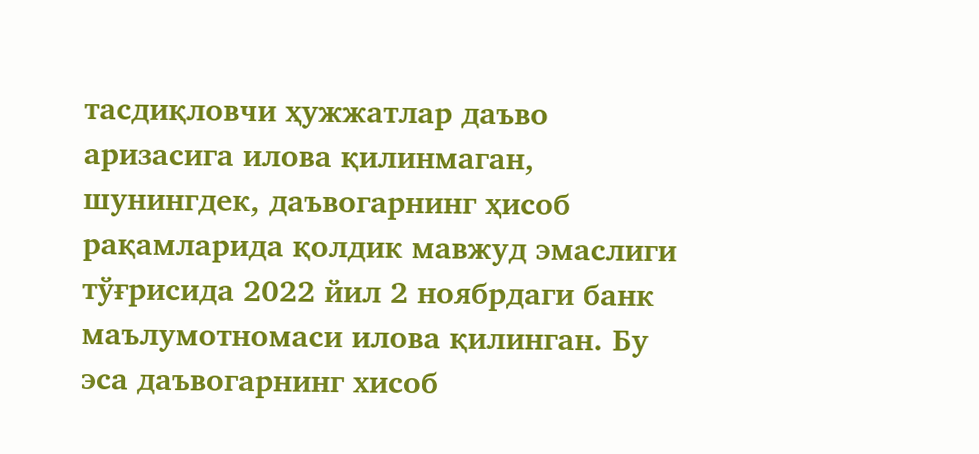тасдиқловчи ҳужжатлар даъво аризасига илова қилинмаган, шунингдек, даъвогарнинг ҳисоб рақамларида қолдик мавжуд эмаслиги тўғрисида 2022 йил 2 ноябрдаги банк маълумотномаси илова қилинган. Бу эса даъвогарнинг хисоб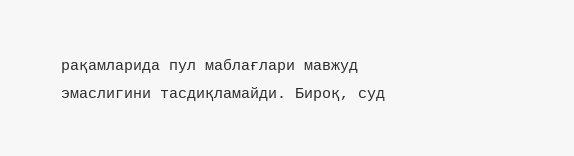рақамларида пул маблағлари мавжуд эмаслигини тасдиқламайди. Бироқ, суд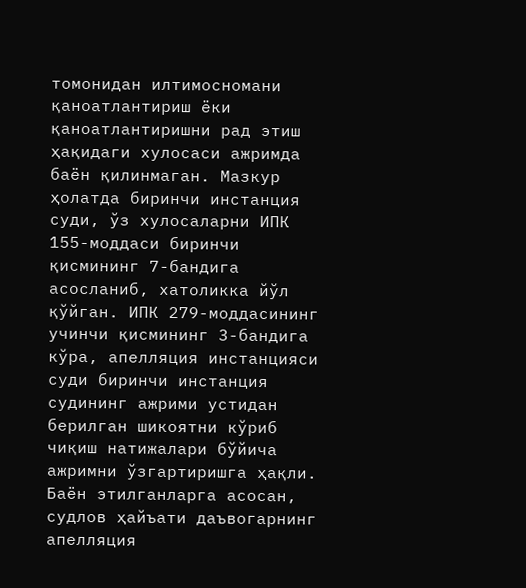томонидан илтимосномани қаноатлантириш ёки қаноатлантиришни рад этиш ҳақидаги хулосаси ажримда баён қилинмаган. Мазкур ҳолатда биринчи инстанция суди, ўз хулосаларни ИПК 155-моддаси биринчи қисмининг 7-бандига асосланиб, хатоликка йўл қўйган. ИПК 279-моддасининг учинчи қисмининг 3-бандига кўра, апелляция инстанцияси суди биринчи инстанция судининг ажрими устидан берилган шикоятни кўриб чиқиш натижалари бўйича ажримни ўзгартиришга ҳақли. Баён этилганларга асосан, судлов ҳайъати даъвогарнинг апелляция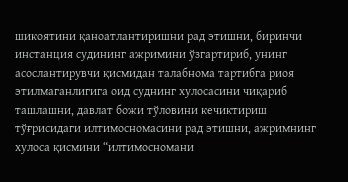шикоятини қаноатлантиришни рад этишни, биринчи инстанция судининг ажримини ўзгартириб, унинг асослантирувчи қисмидан талабнома тартибга риоя этилмаганлигига оид суднинг хулосасини чиқариб ташлашни, давлат божи тўловини кечиктириш тўғрисидаги илтимосномасини рад этишни, ажримнинг хулоса қисмини “илтимосномани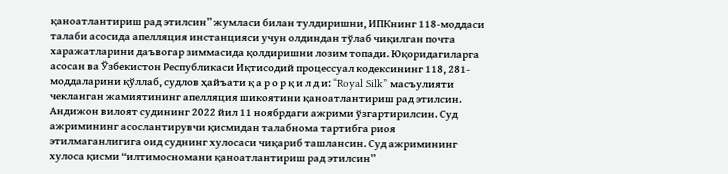қаноатлантириш рад этилсин” жумласи билан тулдиришни, ИПКнинг 118-моддаси талаби асосида апелляция инстанцияси учун олдиндан тўлаб чиқилган почта харажатларини даъвогар зиммасида қолдиришни лозим топади. Юқоридагиларга асосан ва Ўзбекистон Республикаси Иқтисодий процессуал кодексининг 118, 281-моддаларини қўллаб, судлов ҳайъати қ а р о р қ и л д и: “Royal Silk” масъулияти чекланган жамиятининг апелляция шикоятини қаноатлантириш рад этилсин. Андижон вилоят судининг 2022 йил 11 ноябрдаги ажрими ўзгартирилсин. Суд ажримининг асослантирувчи қисмидан талабнома тартибга риоя этилмаганлигига оид суднинг хулосаси чиқариб ташлансин. Суд ажримининг хулоса қисми “илтимосномани қаноатлантириш рад этилсин”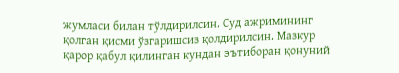жумласи билан тўлдирилсин. Суд ажримининг қолган қисми ўзгаришсиз қолдирилсин. Мазкур қарор қабул қилинган кундан эътиборан қонуний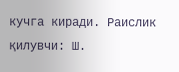кучга киради. Раислик қилувчи: Ш.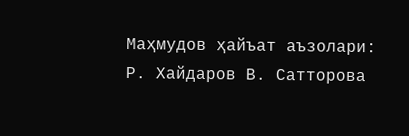Маҳмудов ҳайъат аъзолари: Р. Хайдаров В. Сатторова